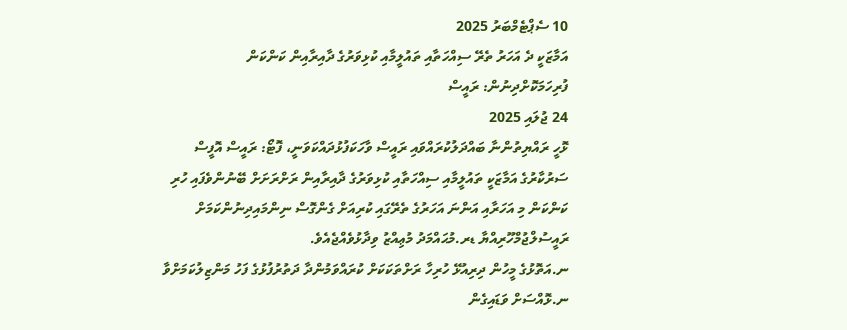10 ސެޕްޓެމްބަރު 2025
އަމާޒަކީ ދެ އަހަރު ތެރޭ ސިއްހަތާއި ތައުލީމާއި ކުޅިވަރުގެ ދާއިރާއިން ކަންކަން ފުރިހަމަކޮށްދިނުން: ރައީސް
24 ޖުލައި 2025
ޅޮހީ ރައްޔިތުންނާ ބައްދަލުކުރައްވައި ރައީސް ވާހަކަފުޅުދައްކަވަނީ، ފޮޓޯ: ރައީސް އޮފީސް
ސަރުކާރުގެ އަމާޒަކީ ތައުލީމާއި ސިއްހަތާއި ކުޅިވަރުގެ ދާއިރާއިން ރަށްރަށަށް ބޭނުންވެފައި ހުރި ކަންކަން މި އަހަރާއި އަންނަ އަހަރުގެ ތެރޭގައި ކުރިއަށް ގެންގޮސް ނިންމައިދިނުންކަމަށް ރައީސުލްޖުމްހޫރިއްޔާ ޑރ.މުޙައްމަދު މުޢިއްޒު ވިދާޅުވެއްޖެއެވެ.
ނ.އަތޮޅުގެ މީހުން ދިރިއުޅޭ ހުރިހާ ރަށްތަކަކަށް ކުރައްވަމުންދާ ދަތުރުފުޅުގެ ފަހު މަންޒިލުކަމަށްވާ ނ.ޅޮއްސަށް ވަޑައިގެން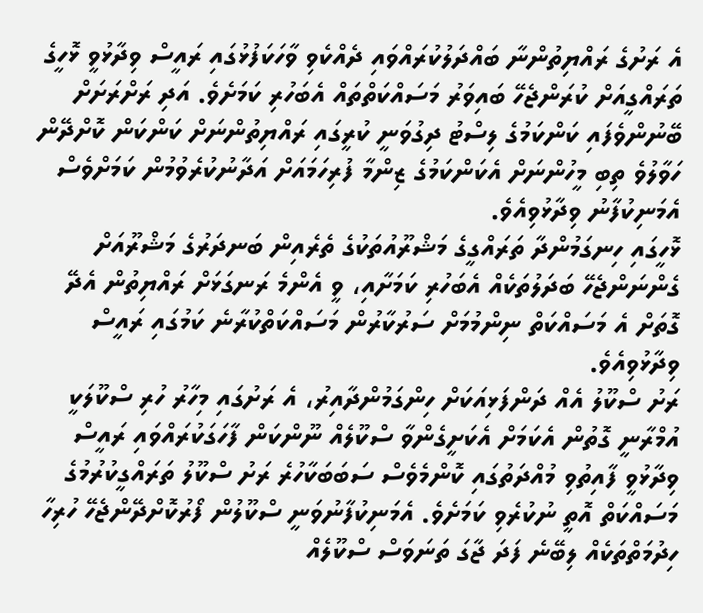އެ ރަށުގެ ރައްޔިތުންނާ ބައްދަލުކުރައްވައި ދެއްކެވި ވާހަކަފުޅުގައި ރައީސް ވިދާޅުވީ ޅޮހީގެ ތަރައްގީއަށް ކުރަންޖެހޭ ބައިވަރު މަސައްކަތްތައް އެބަހުރި ކަމަށެވެ. އަދި ރަށްރަށަށް ބޭނުންވެފައި ކަންކަމުގެ ލިސްޓު ދިގުވަނީ ކުރީގައި ރައްޔިތުންނަށް ކަންކަން ކޮށްދޭން ހަވާލުވެ ތިބި މީހުންނަށް އެކަންކަމުގެ ޒިންމާ ފުރިހަމައަށް އަދާނުކުރެވުމުން ކަމަށްވެސް އެމަނިކުފާނު ވިދާޅުވިއެވެ.
ޅޮހީގައި ހިނގަމުންދާ ތަރައްގީގެ މަޝްރޫއުތަކުގެ ތެރެއިން ބަނދަރުގެ މަޝްރޫއަށް ގެންނަންޖެހޭ ބަދަލުތަކެއް އެބަހުރި ކަމަށާއި، ވީ އެންމެ ރަނގަޅަށް ރައްޔިތުން އެދޭ ގޮތަށް އެ މަސައްކަތް ނިންމުމަށް ސަރުކާރުން މަސައްކަތްކުރާނެ ކަމުގައި ރައީސް ވިދާޅުވިއެވެ.
ރަށު ސްކޫލު އެއް ދަންފަޅިއަކަށް ހިންގަމުންދާއިރު، އެ ރަށުގައި މިހާރު ހުރި ސްކޫލަކީ އުމްރާނީ ގޮތުން އެކަމަށް އެކަށީގެންވާ ސްކޫލެއް ނޫންކަން ފާހަގަކުރައްވައި ރައީސް ވިދާޅުވީ ފާއިތުވި މުއްދަތުގައި ކޮންމެވެސް ސަބަބަކާހުރެ ރަށު ސްކޫލު ތަރައްގީކުރުމުގެ މަސައްކަތް އޮތީ ނުކުރެވި ކަމަށެވެ. އެމަނިކުފާނުވަނީ ސްކޫލުން ފޯރުކޮށްދޭންޖެހޭ ހުރިހާ ހިދުމަތްތަކެއް ލިބޭނެ ފަދަ ޖާގަ ތަނަވަސް ސްކޫލެއް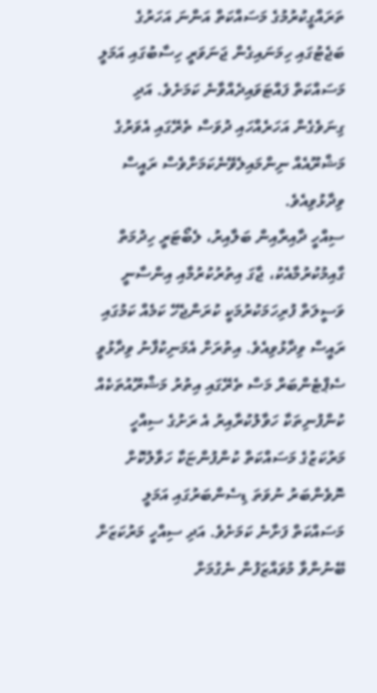ތަރައްގީކުރުމުގެ މަސައްކަތް އަންނަ އަހަރުގެ ބަޖެޓުގައި ހިމަނައިގެން ޖަނަވަރީ ހިސާބުގައި އަމަލީ މަސައްކަތް ފައްޓަވައިދެއްވާނެ ކަމަށެވެ. އަދި ގިނަވެގެން އަހަރެއްހައި ދުވަސް ތެރޭގައި އެވަރުގެ މަޝްރޫއެއް ނިންމައިލެވޭނެކަމަށްވެސް ރައީސް ވިދާޅުވިއެވެ.
ސިއްހީ ދާއިރާއިން ބަލާއިރު، ލެބޯޓަރީ ހިދުމަތް ގާއިމުކުރުމާއެކު، ޖާގަ އިތުރުކުރުމާއި އިންސާނީ ވަސީލަތް ފުރިހަމަކުރުމަކީ ކުރަންޖެހޭ ކަމެއް ކަމުގައި ރައީސް ވިދާޅުވިއެވެ. އިތުރަށް އެމަނިކުފާނު ވިދާޅުވީ ސެޕްޓެންބަރް މަސް ތެރޭގައި އިތުރު މަޝްރޫއުތަކެއް ކުންފުނިތަކާ ހަވާލުކުރާއިރު އެ ރަށުގެ ސިއްހީ މަރުކަޒުގެ މަސައްކަތް ކުންފުންޏަކާ ހަވާލުކޮށް ނޮވެންބަރު ނުވަތަ ޑިސެންބަރުގައި އަމަލީ މަސައްކަތް ފަށާނެ ކަމަށެވެ. އަދި ސިއްހީ މަރުކަޒަށް ބޭނުންވާ މުވައްޒަފުން ނެގުމަށް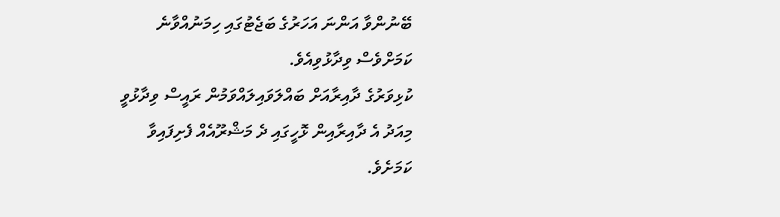ބޭނުންވާ އަންނަ އަހަރުގެ ބަޖެޓުގައި ހިމަނުއްވާނެ ކަމަށްވެސް ވިދާޅުވިއެވެ.
ކުޅިވަރުގެ ދާއިރާއަށް ބައްލަވައިލައްވަމުން ރައީސް ވިދާޅުވީ މިއަދު އެ ދާއިރާއިން ޅޮހީގައި ދެ މަޝްރޫއެއް ފެށިފައިވާ ކަމަށެވެ.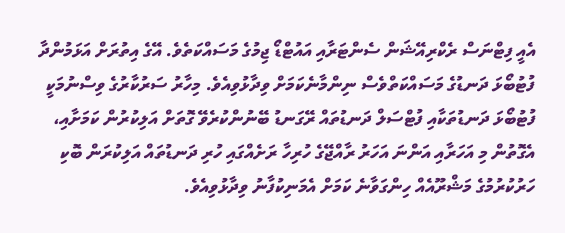އެއީ ފިޓްނަސް ރެކްރިއޭޝަން ސެންޓަރާއި އައުޓްޑޯ ޖިމުގެ މަސައްކަތެވެ. އޭގެ އިތުރަށް އަޅަމުންދާ ފުޓުބޯޅަ ދަނޑުގެ މަސައްކަތްވެސް ނިންމާނެކަމަށް ވިދާޅުވިއެވެ. މިހާރު ސަރުކާރުގެ ވިސްނުމަކީ ފުޓުބޯޅަ ދަނޑުތަކާއި ފުޓްސަލް ދަނޑުތައް ރޭގަނޑު ބޭނުންކުރެވޭ ގޮތަށް އަލިކުރުން ކަމަށާއި، އެގޮތުން މި އަހަރާއި އަންނަ އަހަރު ރާއްޖޭގެ ހުރިހާ ރަށެއްގައި ހުރި ދަނޑުތައް އަލިކުރަން ބޮކި ހަރުކުރުމުގެ މަޝްރޫއެއް ހިންގަވާނެ ކަމަށް އެމަނިކުފާނު ވިދާޅުވިއެވެ.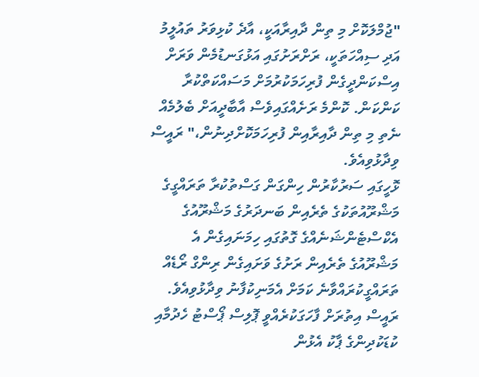"ޖުމްލަކޮށް މި ތިން ދާއިރާއަކީ، އާދެ ކުޅިވަރު ތައުލީމު އަދި ސިއްހަތަކީ، ރަށްރަށުގައި އަޅުގަނޑުމެން ވަރަށް އިސްކަންދީގެން ފުރިހަމަކުރުމަށް މަސައްކަތްކުރާ ކަންކަން. ކޮންމެ ރަށެއްގައިވެސް އާބާދީއަށް ބެލުމެއް ނެތި މި ތިން ދާއިރާއިން ފުރިހަމަކޮށްދިނުން،" ރައީސް ވިދާޅުވިއެވެ.
ޅޮހީގައި ސަރުކާރުން ހިންގަން ގަސްތުކުރާ ތަރައްގީގެ މަޝްރޫއުތަކުގެ ތެރެއިން ބަނދަރުގެ މަޝްރޫއުގެ އެކްސްޓެންޝަނެއްގެ ގޮތުގައި ހިމަނައިގެން އެ މަޝްރޫއުގެ ތެރެއިން ރަށުގެ ވަށައިގެން ރިންގް ރޯޑެއް ތަރައްގީކުރައްވާނެ ކަމަށް އެމަނިކުފާނު ވިދާޅުވިއެވެ.
ރައީސް އިތުރަށް ފާހަގަކުރެއްވީ ޕޮލިސް ޕޯސްޓު ހެދުމާއި ކުޑަކުދިންގެ ޕާކު އެޅުން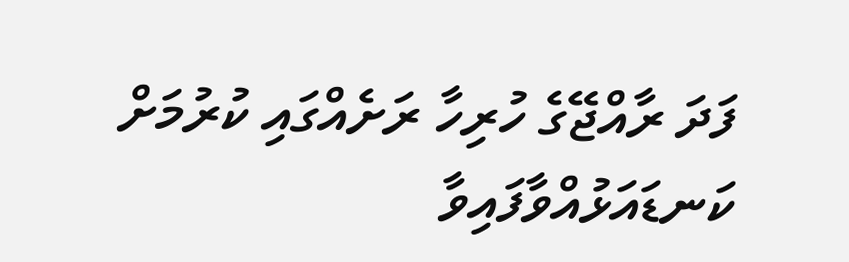ފަދަ ރާއްޖޭގެ ހުރިހާ ރަށެއްގައި ކުރުމަށް ކަނޑައަޅުއްވާފައިވާ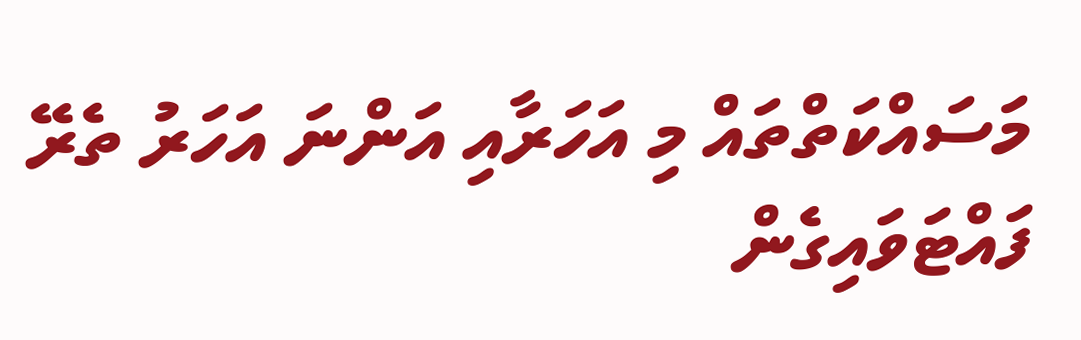މަސައްކަތްތައް މި އަހަރާއި އަންނަ އަހަރު ތެރޭ ފައްޓަވައިގެން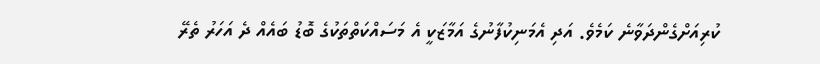ކުރިއަށްގެންދަވާނެ ކަމެވެ. އަދި އެމަނިކުފާނުގެ އަމާޒަކީ އެ މަސައްކަތްތަކުގެ ބޮޑު ބައެއް ދެ އަހަރު ތެރޭ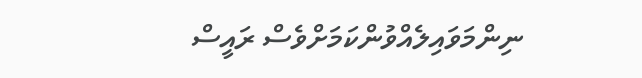ނިންމަވައިލެއްވުންކަމަށްވެސް ރައީސް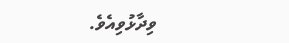ވިދާޅުވިއެވެ.